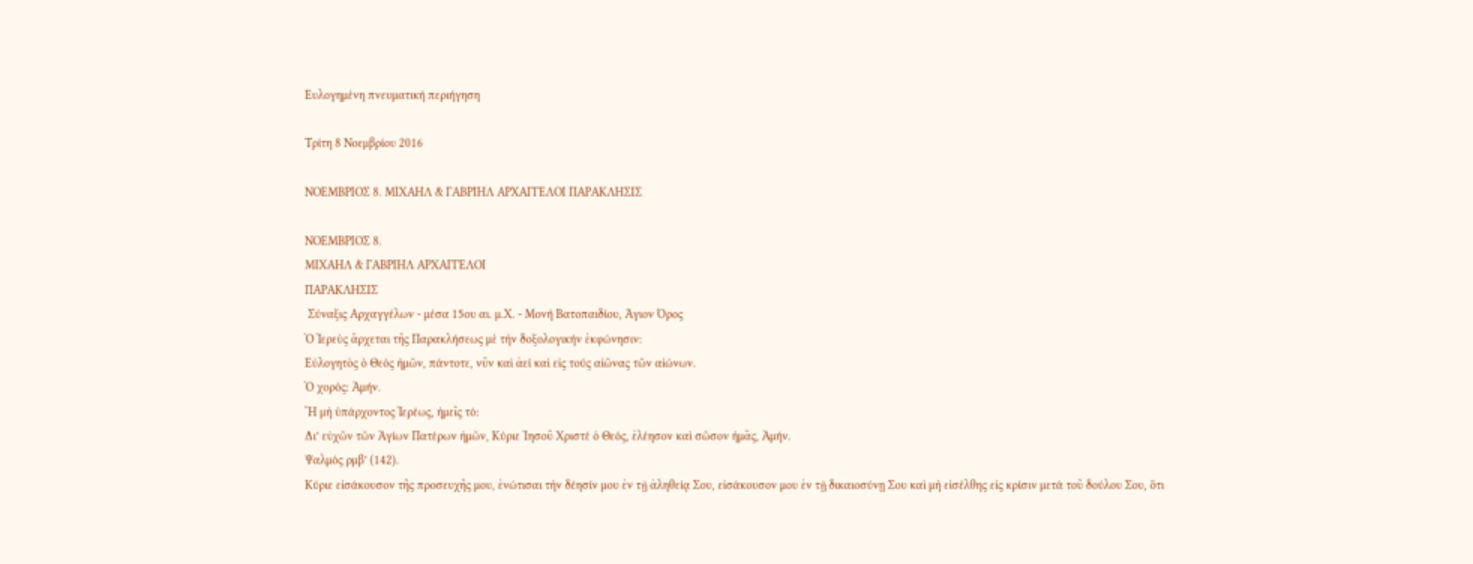Ευλογημένη πνευματική περιήγηση

Τρίτη 8 Νοεμβρίου 2016

ΝΟΕΜΒΡΙΟΣ 8. ΜΙΧΑΗΛ & ΓΑΒΡΙΗΛ ΑΡΧΑΓΓΕΛΟΙ ΠΑΡΑΚΛΗΣΙΣ

ΝΟΕΜΒΡΙΟΣ 8.
ΜΙΧΑΗΛ & ΓΑΒΡΙΗΛ ΑΡΧΑΓΓΕΛΟΙ
ΠΑΡΑΚΛΗΣΙΣ
 Σύναξις Αρχαγγέλων - μέσα 15ου αι. μ.Χ. - Mονή Bατοπαιδίου, Άγιον Όρος
Ὁ Ἱερεὺς ἄρχεται τῆς Παρακλήσεως μὲ τὴν δοξολογικήν ἐκφώνησιν:
Εὐλογητὸς ὁ Θεός ἡμῶν, πάντοτε, νῦν καὶ ἀεί καὶ εἰς τούς αἰῶνας τῶν αἰώνων.
Ὁ χορός: Ἀμήν.
Ἤ μὴ ὑπάρχοντος Ἱερέως, ἡμεῖς τό:
Δι’ εὐχῶν τῶν Ἁγίων Πατέρων ἡμῶν, Κύριε Ἰησοῦ Χριστέ ὁ Θεός, ἐλέησον καὶ σῶσον ἡμᾶς, Ἀμήν.
Ψαλμός ρμβ’ (142).
Κύριε εἰσάκουσον τῆς προσευχῆς μου, ἐνώτισαι τὴν δέησίν μου ἐν τῇ ἀληθείᾳ Σου, εἰσάκουσον μου ἐν τῇ δικαιοσύνῃ Σου καὶ μὴ εἰσέλθης εἰς κρίσιν μετά τοῦ δούλου Σου, ὅτι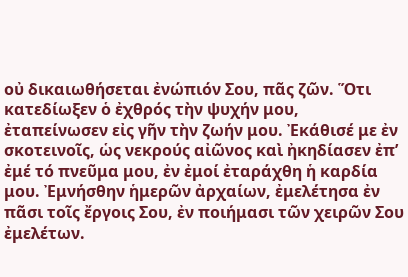οὐ δικαιωθήσεται ἐνώπιόν Σου, πᾶς ζῶν. Ὅτι κατεδίωξεν ὁ ἐχθρός τὴν ψυχήν μου, ἐταπείνωσεν εἰς γῆν τὴν ζωήν μου. Ἐκάθισέ με ἐν σκοτεινοῖς, ὡς νεκρούς αἰῶνος καὶ ἠκηδίασεν ἐπ’ ἐμέ τό πνεῦμα μου, ἐν ἐμοί ἐταράχθη ἡ καρδία μου. Ἐμνήσθην ἡμερῶν ἀρχαίων, ἐμελέτησα ἐν πᾶσι τοῖς ἔργοις Σου, ἐν ποιήμασι τῶν χειρῶν Σου ἐμελέτων.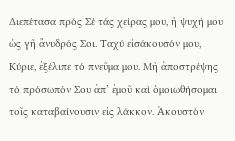Διεπέτασα πρός Σέ τάς χείρας μου, ἡ ψυχή μου ὡς γῆ ἄνυδρός Σοι. Ταχύ εἰσάκουσόν μου, Κύριε, ἐξέλιπε τό πνεῦμα μου. Μὴ ἀποστρέψης τό πρόσωπόν Σου ἀπ’ ἐμοῦ καὶ ὁμοιωθήσομαι τοῖς καταβαίνουσιν εἰς λάκκον. Ἀκουστὸν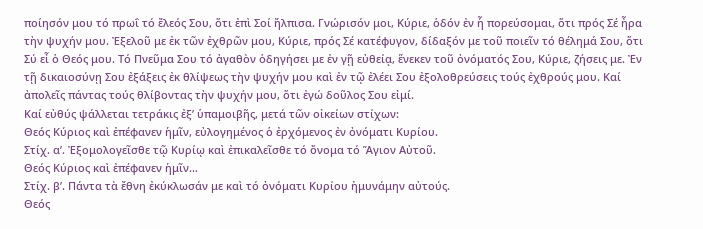ποίησόν μου τό πρωΐ τό ἔλεός Σου, ὅτι ἐπὶ Σοί ἤλπισα. Γνώρισόν μοι, Κύριε, ὁδόν ἐν ἧ πορεύσομαι, ὅτι πρός Σέ ἦρα τὴν ψυχήν μου. Ἐξελοῦ με ἐκ τῶν ἐχθρῶν μου, Κύριε, πρός Σέ κατέφυγον, δίδαξόν με τοῦ ποιεῖν τό θέλημά Σου, ὅτι Σύ εἶ ὁ Θεός μου. Τό Πνεῦμα Σου τό ἀγαθὸν ὁδηγήσει με ἐν γῇ εὐθείᾳ, ἕνεκεν τοῦ ὀνόματός Σου, Κύριε, ζήσεις με. Ἐν τῇ δικαιοσύνῃ Σου ἐξάξεις ἐκ θλίψεως τὴν ψυχήν μου καὶ ἐν τῷ ἐλέει Σου ἐξολοθρεύσεις τούς ἐχθρούς μου. Καί ἀπολεῖς πάντας τούς θλίβοντας τὴν ψυχήν μου, ὅτι ἐγώ δοῦλος Σου εἰμί.
Καί εὐθύς ψάλλεται τετράκις ἐξ’ ὑπαμοιβῆς, μετά τῶν οἰκείων στίχων:
Θεός Κύριος καὶ ἐπέφανεν ἡμῖν, εὐλογημένος ὁ ἐρχόμενος ἐν ὀνόματι Κυρίου.
Στίχ. α’. Ἐξομολογεῖσθε τῷ Κυρίῳ καὶ ἐπικαλεῖσθε τό ὄνομα τό Ἅγιον Αὐτοῦ.
Θεός Κύριος καὶ ἐπέφανεν ἡμῖν…
Στίχ. β’. Πάντα τὰ ἔθνη ἐκύκλωσάν με καὶ τό ὀνόματι Κυρίου ἠμυνάμην αὐτούς.
Θεός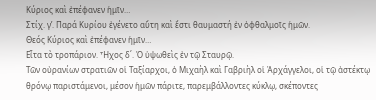Κύριος καὶ ἐπέφανεν ἡμῖν…
Στίχ. γ’. Παρά Κυρίου ἐγένετο αὕτη καὶ ἔστι θαυμαστή ἐν ὀφθαλμοῖς ἡμῶν.
Θεός Κύριος καὶ ἐπέφανεν ἡμῖν…
Εἶτα τὸ τροπάριον. Ἦχος δ΄. Ὁ ὑψωθεὶς ἐν τῷ Σταυρῷ.
Τῶν οὐρανίων στρατιῶν οἱ Ταξίαρχοι, ὁ Μιχαὴλ καὶ Γαβριὴλ οἱ Ἀρχάγγελοι, οἱ τῷ ἀστέκτῳ θρόνῳ παριστάμενοι, μέσον ἡμῶν πάριτε, παρεμβάλλοντες κύκλῳ, σκέποντες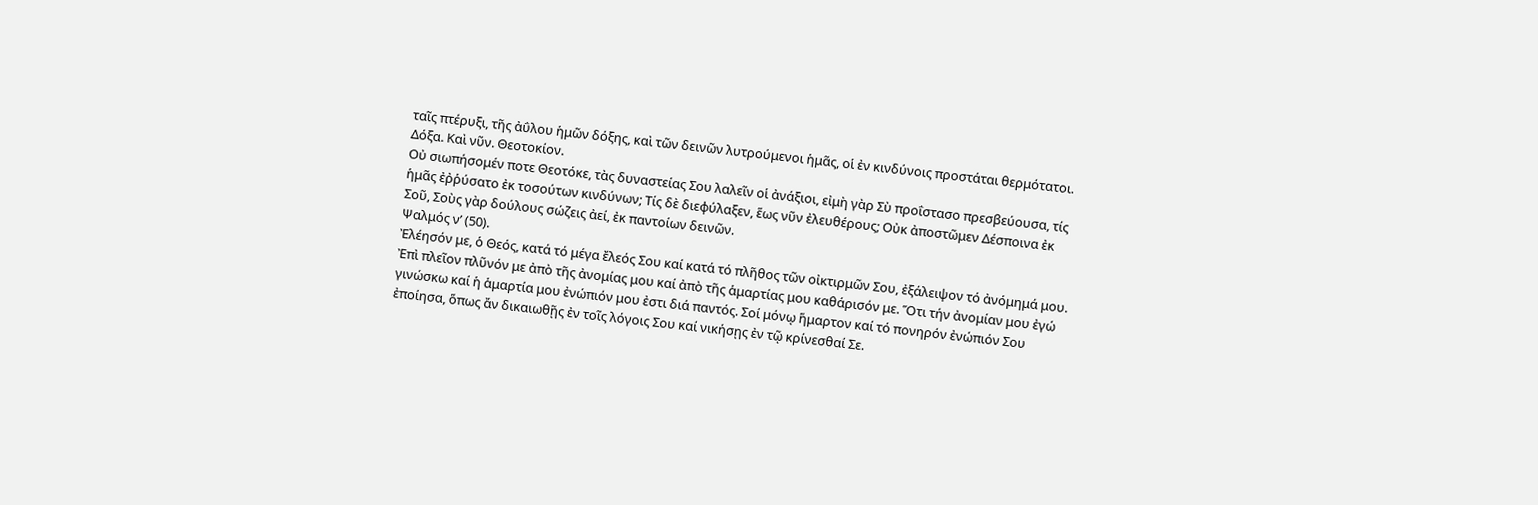ταῖς πτέρυξι, τῆς ἀΰλου ἡμῶν δόξης, καὶ τῶν δεινῶν λυτρούμενοι ἡμᾶς, οἱ ἐν κινδύνοις προστάται θερμότατοι.
Δόξα. Καὶ νῦν. Θεοτοκίον.
Οὐ σιωπήσομέν ποτε Θεοτόκε, τὰς δυναστείας Σου λαλεῖν οἱ ἀνάξιοι, εἰμὴ γὰρ Σὺ προΐστασο πρεσβεύουσα, τίς ἡμᾶς ἐῤῥύσατο ἐκ τοσούτων κινδύνων; Τίς δὲ διεφύλαξεν, ἕως νῦν ἐλευθέρους; Οὐκ ἀποστῶμεν Δέσποινα ἐκ Σοῦ, Σοὺς γὰρ δούλους σώζεις ἀεί, ἐκ παντοίων δεινῶν.
Ψαλμός ν’ (50).
Ἐλέησόν με, ὁ Θεός, κατά τό μέγα ἔλεός Σου καί κατά τό πλῆθος τῶν οἰκτιρμῶν Σου, ἐξάλειψον τό ἀνόμημά μου. Ἐπὶ πλεῖον πλῦνόν με ἀπὸ τῆς ἀνομίας μου καί ἀπὸ τῆς ἁμαρτίας μου καθάρισόν με. Ὅτι τήν ἀνομίαν μου ἐγώ γινώσκω καί ἡ ἁμαρτία μου ἐνώπιόν μου ἐστι διά παντός. Σοί μόνῳ ἥμαρτον καί τό πονηρόν ἐνώπιόν Σου ἐποίησα, ὅπως ἄν δικαιωθῇς ἐν τοῖς λόγοις Σου καί νικήσῃς ἐν τῷ κρίνεσθαί Σε.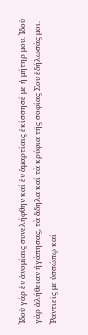Ἰδοὺ γάρ ἐν ἀνομίαις συνελήφθην καί ἐν ἁμαρτίαις ἐκίσσησέ με ἡ μήτηρ μου. Ἰδοὺ γάρ ἀλήθειαν ἠγάπησας, τὰ ἄδηλα καί τὰ κρύφια τῆς σοφίας Σου ἐδήλωσάς μοι. Ῥαντιεῖς με ὑσσώπῳ καί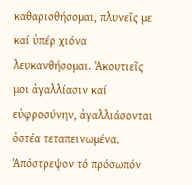καθαρισθήσομαι, πλυνεῖς με καί ὑπέρ χιόνα λευκανθήσομαι. Ἀκουτιεῖς μοι ἀγαλλίασιν καί εὐφροσύνην, ἀγαλλιάσονται ὀστέα τεταπεινωμένα. Ἀπόστρεψον τό πρόσωπόν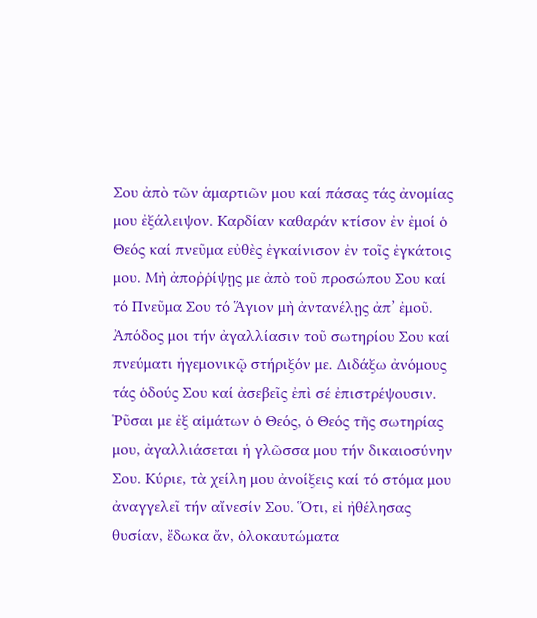Σου ἀπὸ τῶν ἁμαρτιῶν μου καί πάσας τάς ἀνομίας μου ἐξάλειψον. Καρδίαν καθαράν κτίσον ἐν ἐμοί ὁ Θεός καί πνεῦμα εὐθὲς ἐγκαίνισον ἐν τοῖς ἐγκάτοις μου. Μὴ ἀποῤῥίψῃς με ἀπὸ τοῦ προσώπου Σου καί τό Πνεῦμα Σου τό Ἅγιον μὴ ἀντανέλῃς ἀπ’ ἐμοῦ. Ἀπόδος μοι τήν ἀγαλλίασιν τοῦ σωτηρίου Σου καί πνεύματι ἡγεμονικῷ στήριξόν με. Διδάξω ἀνόμους τάς ὁδούς Σου καί ἀσεβεῖς ἐπὶ σέ ἐπιστρέψουσιν. Ῥῦσαι με ἐξ αἱμάτων ὁ Θεός, ὁ Θεός τῆς σωτηρίας μου, ἀγαλλιάσεται ἡ γλῶσσα μου τήν δικαιοσύνην Σου. Κύριε, τὰ χείλη μου ἀνοίξεις καί τό στόμα μου ἀναγγελεῖ τήν αἴνεσίν Σου. Ὅτι, εἰ ἠθέλησας θυσίαν, ἔδωκα ἄν, ὁλοκαυτώματα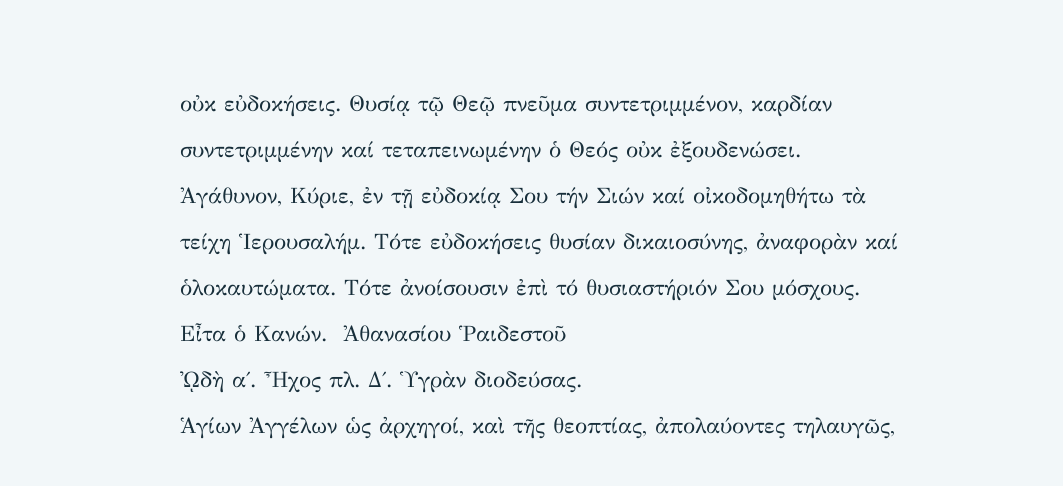οὐκ εὐδοκήσεις. Θυσίᾳ τῷ Θεῷ πνεῦμα συντετριμμένον, καρδίαν συντετριμμένην καί τεταπεινωμένην ὁ Θεός οὐκ ἐξουδενώσει. Ἀγάθυνον, Κύριε, ἐν τῇ εὐδοκίᾳ Σου τήν Σιών καί οἰκοδομηθήτω τὰ τείχη Ἱερουσαλήμ. Τότε εὐδοκήσεις θυσίαν δικαιοσύνης, ἀναφορὰν καί ὁλοκαυτώματα. Τότε ἀνοίσουσιν ἐπὶ τό θυσιαστήριόν Σου μόσχους.
Εἶτα ὁ Κανών.  Ἀθανασίου Ῥαιδεστοῦ
ᾨδὴ α΄. Ἦχος πλ. Δ΄. Ὑγρὰν διοδεύσας.
Ἁγίων Ἀγγέλων ὡς ἀρχηγοί, καὶ τῆς θεοπτίας, ἀπολαύοντες τηλαυγῶς,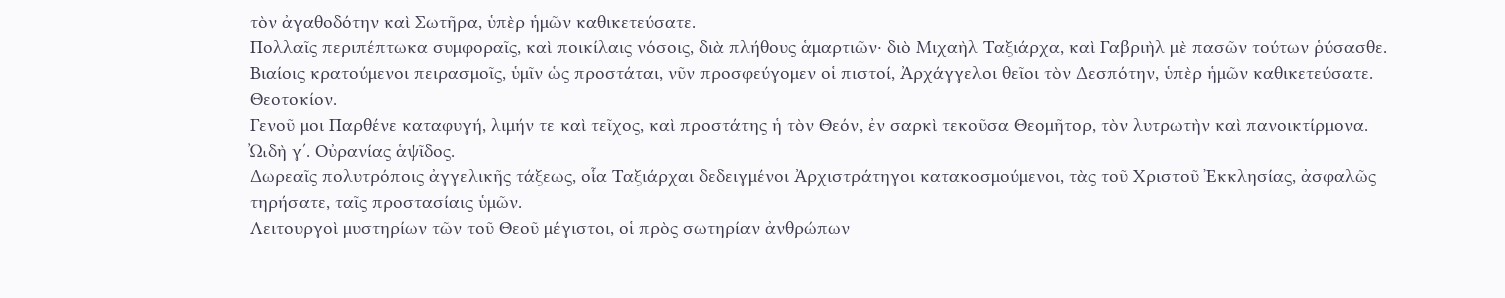τὸν ἀγαθοδότην καὶ Σωτῆρα, ὑπὲρ ἡμῶν καθικετεύσατε.
Πολλαῖς περιπέπτωκα συμφοραῖς, καὶ ποικίλαις νόσοις, διὰ πλήθους ἁμαρτιῶν· διὸ Μιχαὴλ Ταξιάρχα, καὶ Γαβριὴλ μὲ πασῶν τούτων ῥύσασθε.
Βιαίοις κρατούμενοι πειρασμοῖς, ὑμῖν ὡς προστάται, νῦν προσφεύγομεν οἱ πιστοί, Ἀρχάγγελοι θεῖοι τὸν Δεσπότην, ὑπὲρ ἡμῶν καθικετεύσατε.
Θεοτοκίον.
Γενοῦ μοι Παρθένε καταφυγή, λιμήν τε καὶ τεῖχος, καὶ προστάτης ἡ τὸν Θεόν, ἐν σαρκὶ τεκοῦσα Θεομῆτορ, τὸν λυτρωτὴν καὶ πανοικτίρμονα.
ᾨδὴ γ΄. Οὐρανίας ἁψῖδος.
Δωρεαῖς πολυτρόποις ἀγγελικῆς τάξεως, οἷα Ταξιάρχαι δεδειγμένοι Ἀρχιστράτηγοι κατακοσμούμενοι, τὰς τοῦ Χριστοῦ Ἐκκλησίας, ἀσφαλῶς τηρήσατε, ταῖς προστασίαις ὑμῶν.
Λειτουργοὶ μυστηρίων τῶν τοῦ Θεοῦ μέγιστοι, οἱ πρὸς σωτηρίαν ἀνθρώπων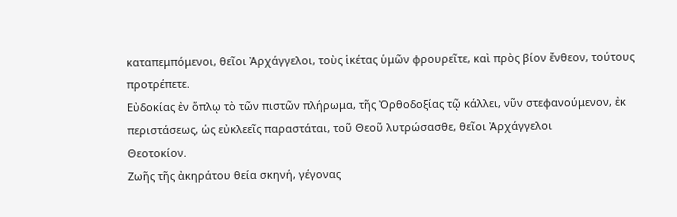καταπεμπόμενοι, θεῖοι Ἀρχάγγελοι, τοὺς ἱκέτας ὑμῶν φρουρεῖτε, καὶ πρὸς βίον ἔνθεον, τούτους προτρέπετε.
Εὐδοκίας ἐν ὅπλῳ τὸ τῶν πιστῶν πλήρωμα, τῆς Ὀρθοδοξίας τῷ κάλλει, νῦν στεφανούμενον, ἐκ περιστάσεως, ὡς εὐκλεεῖς παραστάται, τοῦ Θεοῦ λυτρώσασθε, θεῖοι Ἀρχάγγελοι
Θεοτοκίον.
Ζωῆς τῆς ἀκηράτου θεία σκηνή, γέγονας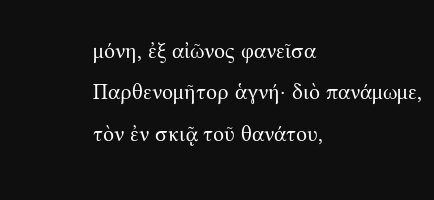μόνη, ἐξ αἰῶνος φανεῖσα Παρθενομῆτορ ἁγνή· διὸ πανάμωμε, τὸν ἐν σκιᾷ τοῦ θανάτου,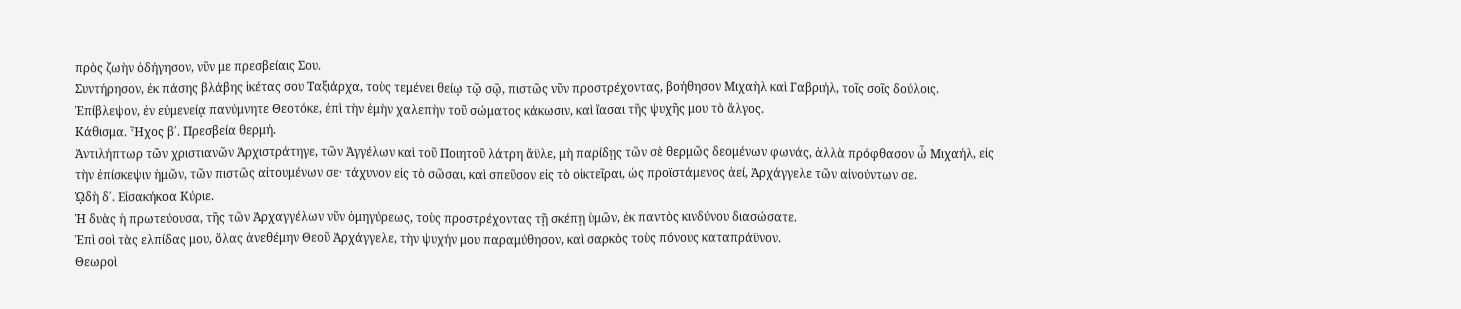πρὸς ζωὴν ὁδήγησον, νῦν με πρεσβείαις Σου.
Συντήρησον, ἐκ πάσης βλάβης ἱκέτας σου Ταξιάρχα, τοὺς τεμένει θείῳ τῷ σῷ, πιστῶς νῦν προστρέχοντας, βοήθησον Μιχαὴλ καὶ Γαβριήλ, τοῖς σοῖς δούλοις.
Ἐπίβλεψον, ἐν εὐμενείᾳ πανύμνητε Θεοτόκε, ἐπὶ τὴν ἐμὴν χαλεπὴν τοῦ σώματος κάκωσιν, καὶ ἴασαι τῆς ψυχῆς μου τὸ ἄλγος.
Κάθισμα. Ἦχος β΄. Πρεσβεία θερμή.
Ἀντιλήπτωρ τῶν χριστιανῶν Ἀρχιστράτηγε, τῶν Ἀγγέλων καὶ τοῦ Ποιητοῦ λάτρη ἄϋλε, μὴ παρίδῃς τῶν σὲ θερμῶς δεομένων φωνάς, ἀλλὰ πρόφθασον ὦ Μιχαήλ, εἰς τὴν ἐπίσκεψιν ἡμῶν, τῶν πιστῶς αἰτουμένων σε· τάχυνον εἰς τὸ σῶσαι, καὶ σπεῦσον εἰς τὸ οἰκτεῖραι, ὡς προϊστάμενος ἀεί, Ἀρχάγγελε τῶν αἰνούντων σε.
ᾨδὴ δ΄. Εἰσακήκοα Κύριε.
Ἡ δυὰς ἡ πρωτεύουσα, τῆς τῶν Ἀρχαγγέλων νῦν ὁμηγύρεως, τοὺς προστρέχοντας τῇ σκέπῃ ὑμῶν, ἐκ παντὸς κινδύνου διασώσατε.
Ἐπὶ σοὶ τὰς ελπίδας μου, ὅλας ἀνεθέμην Θεοῦ Ἀρχάγγελε, τὴν ψυχήν μου παραμύθησον, καὶ σαρκὸς τοὺς πόνους καταπράϋνον.
Θεωροὶ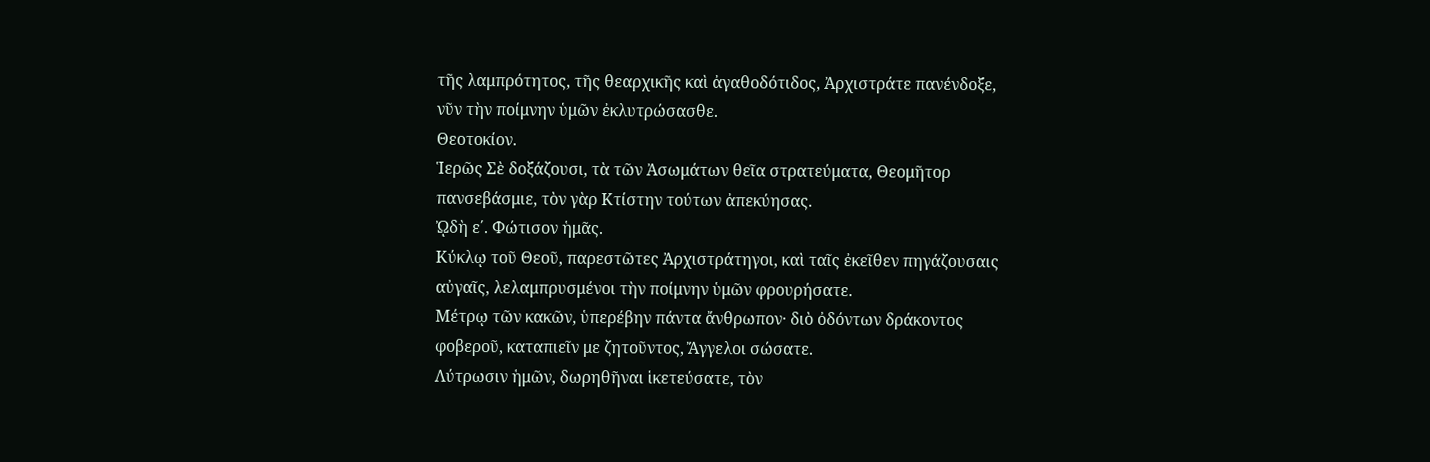τῆς λαμπρότητος, τῆς θεαρχικῆς καὶ ἀγαθοδότιδος, Ἀρχιστράτε πανένδοξε, νῦν τὴν ποίμνην ὑμῶν ἐκλυτρώσασθε.
Θεοτοκίον.
Ἱερῶς Σὲ δοξάζουσι, τὰ τῶν Ἀσωμάτων θεῖα στρατεύματα, Θεομῆτορ πανσεβάσμιε, τὸν γὰρ Κτίστην τούτων ἀπεκύησας.
ᾨδὴ ε΄. Φώτισον ἡμᾶς.
Κύκλῳ τοῦ Θεοῦ, παρεστῶτες Ἀρχιστράτηγοι, καὶ ταῖς ἐκεῖθεν πηγάζουσαις αὐγαῖς, λελαμπρυσμένοι τὴν ποίμνην ὑμῶν φρουρήσατε.
Μέτρῳ τῶν κακῶν, ὑπερέβην πάντα ἄνθρωπον· διὸ ὀδόντων δράκοντος φοβεροῦ, καταπιεῖν με ζητοῦντος, Ἄγγελοι σώσατε.
Λύτρωσιν ἡμῶν, δωρηθῆναι ἱκετεύσατε, τὸν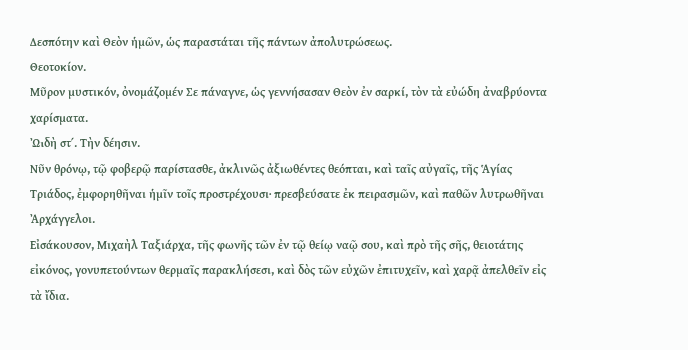Δεσπότην καὶ Θεὸν ἡμῶν, ὡς παραστάται τῆς πάντων ἀπολυτρώσεως.
Θεοτοκίον.
Μῦρον μυστικόν, ὀνομάζομέν Σε πάναγνε, ὡς γεννήσασαν Θεὸν ἐν σαρκί, τὸν τὰ εὐώδη ἀναβρύοντα χαρίσματα.
ᾨδὴ στ΄. Τὴν δέησιν.
Νῦν θρόνῳ, τῷ φοβερῷ παρίστασθε, ἀκλινῶς ἀξιωθέντες θεόπται, καὶ ταῖς αὐγαῖς, τῆς Ἁγίας Τριάδος, ἐμφορηθῆναι ἡμῖν τοῖς προστρέχουσι· πρεσβεύσατε ἐκ πειρασμῶν, καὶ παθῶν λυτρωθῆναι Ἀρχάγγελοι.
Εἰσάκουσον, Μιχαὴλ Ταξιάρχα, τῆς φωνῆς τῶν ἐν τῷ θείῳ ναῷ σου, καὶ πρὸ τῆς σῆς, θειοτάτης εἰκόνος, γονυπετούντων θερμαῖς παρακλήσεσι, καὶ δὸς τῶν εὐχῶν ἐπιτυχεῖν, καὶ χαρᾷ ἀπελθεῖν εἰς τὰ ἴδια.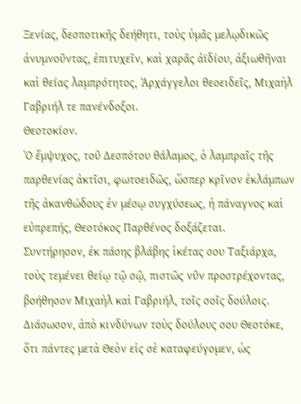Ξενίας, δεσποτικῆς δεήθητι, τοὺς ὑμᾶς μελῳδικῶς ἀνυμνοῦντας, ἐπιτυχεῖν, καὶ χαρᾶς ἀϊδίου, ἀξιωθῆναι καὶ θείας λαμπρότητος, Ἀρχάγγελοι θεοειδεῖς, Μιχαὴλ Γαβριήλ τε πανένδοξοι.
Θεοτοκίον.
Ὁ ἔμψυχος, τοῦ Δεσπότου θάλαμος, ὁ λαμπραῖς τῆς παρθενίας ἀκτῖσι, φωτοειδῶς, ὥσπερ κρῖνον ἐκλάμπων τῆς ἀκανθώδους ἐν μέσῳ συγχύσεως, ἡ πάναγνος καὶ εὐπρεπής, Θεοτόκος Παρθένος δοξάζεται.
Συντήρησον, ἐκ πάσης βλάβης ἱκέτας σου Ταξιάρχα, τοὺς τεμένει θείῳ τῷ σῷ, πιστῶς νῦν προστρέχοντας, βοήθησον Μιχαὴλ καὶ Γαβριήλ, τοῖς σοῖς δούλοις.
Διάσωσον, ἀπὸ κινδύνων τοὺς δούλους σου Θεοτόκε, ὅτι πάντες μετὰ Θεὸν εἰς σὲ καταφεύγομεν, ὡς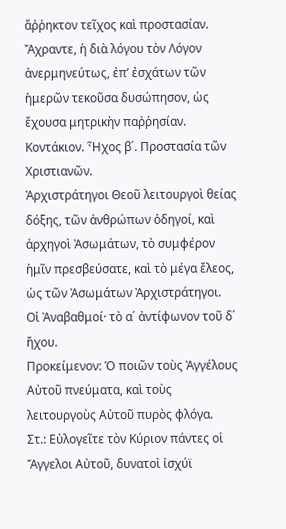ἄῤῥηκτον τεῖχος καὶ προστασίαν.
Ἄχραντε, ἡ διὰ λόγου τὸν Λόγον ἀνερμηνεύτως, ἐπ’ ἐσχάτων τῶν ἡμερῶν τεκοῦσα δυσώπησον, ὡς ἔχουσα μητρικὴν παῤῥησίαν.
Κοντάκιον. Ἦχος β΄. Προστασία τῶν Χριστιανῶν.
Ἀρχιστράτηγοι Θεοῦ λειτουργοὶ θείας δόξης, τῶν ἀνθρώπων ὁδηγοί, καὶ ἀρχηγοὶ Ἀσωμάτων, τὸ συμφέρον ἡμῖν πρεσβεύσατε, καὶ τὸ μέγα ἔλεος, ὡς τῶν Ἀσωμάτων Ἀρχιστράτηγοι.
Οἱ Ἀναβαθμοί· τὸ α΄ ἀντίφωνον τοῦ δ΄ ἤχου.
Προκείμενον: Ὁ ποιῶν τοὺς Ἀγγέλους Αὐτοῦ πνεύματα, καὶ τοὺς λειτουργοὺς Αὐτοῦ πυρὸς φλόγα.
Στ.: Εὐλογεῖτε τὸν Κύριον πάντες οἱ Ἄγγελοι Αὐτοῦ, δυνατοὶ ἰσχύϊ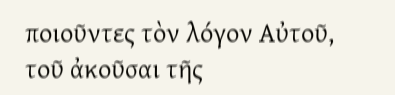ποιοῦντες τὸν λόγον Αὐτοῦ, τοῦ ἀκοῦσαι τῆς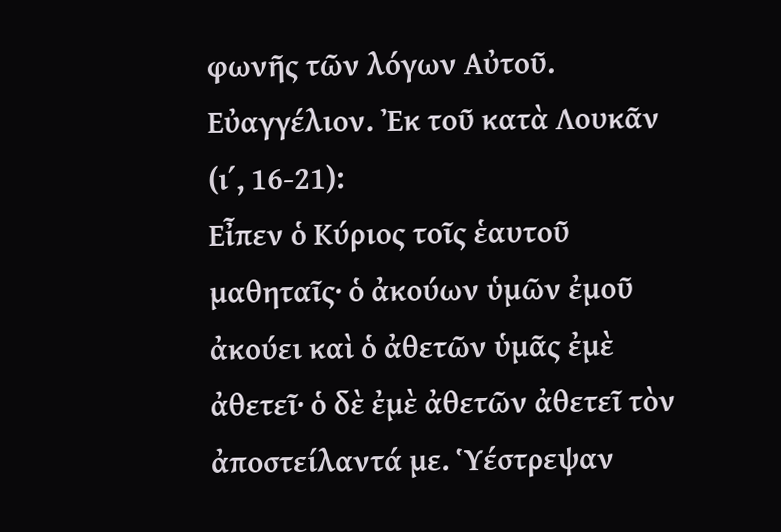φωνῆς τῶν λόγων Αὐτοῦ.
Εὐαγγέλιον. Ἐκ τοῦ κατὰ Λουκᾶν (ι΄, 16-21):
Εἶπεν ὁ Κύριος τοῖς ἑαυτοῦ μαθηταῖς· ὁ ἀκούων ὑμῶν ἐμοῦ ἀκούει καὶ ὁ ἀθετῶν ὑμᾶς ἐμὲ ἀθετεῖ· ὁ δὲ ἐμὲ ἀθετῶν ἀθετεῖ τὸν ἀποστείλαντά με. Ὑέστρεψαν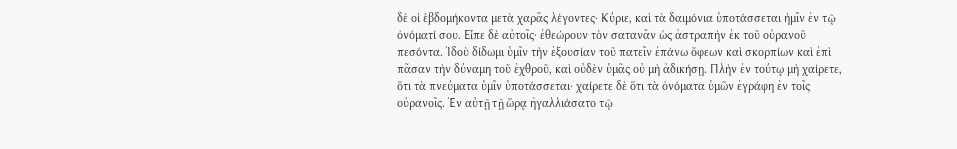δὲ οἱ ἑβδομήκοντα μετὰ χαρᾶς λέγοντες· Κύριε, καὶ τὰ δαιμόνια ὑποτάσσεται ἡμῖν ἐν τῷ ὀνόματί σου. Εἶπε δὲ αὐτοῖς· ἐθεώρουν τὸν σατανᾶν ὡς ἀστραπὴν ἐκ τοῦ οὐρανοῦ πεσόντα. Ἰδοὺ δίδωμι ὑμῖν τὴν ἐξουσίαν τοῦ πατεῖν ἐπάνω ὄφεων καὶ σκορπίων καὶ ἐπὶ πᾶσαν τὴν δύναμη τοῦ ἐχθροῦ, καὶ οὐδὲν ὑμᾶς οὐ μὴ ἀδικήσῃ. Πλὴν ἐν τούτῳ μὴ χαίρετε, ὅτι τὰ πνεύματα ὑμῖν ὑποτάσσεται· χαίρετε δὲ ὅτι τὰ ὀνόματα ὑμῶν ἐγράφη ἐν τοῖς οὐρανοῖς. Ἐν αὐτῇ τῇ ὥρᾳ ἠγαλλιάσατο τῷ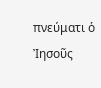πνεύματι ὁ Ἰησοῦς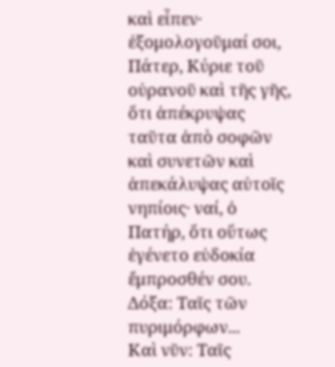καὶ εἶπεν· ἐξομολογοῦμαί σοι, Πάτερ, Κύριε τοῦ οὐρανοῦ καὶ τῆς γῆς, ὅτι ἀπέκρυψας ταῦτα ἀπὸ σοφῶν καὶ συνετῶν καὶ ἀπεκάλυψας αὐτοῖς νηπίοις· ναί, ὁ Πατήρ, ὅτι οὕτως ἐγένετο εὐδοκία ἔμπροσθέν σου.
Δόξα: Ταῖς τῶν πυριμόρφων...
Καὶ νῦν: Ταῖς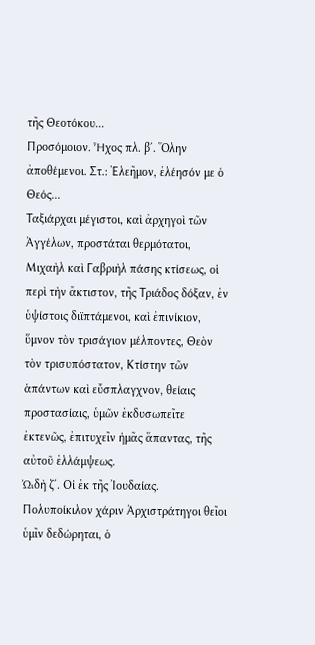τῆς Θεοτόκου...
Προσόμοιον. Ἦχος πλ. β΄. Ὅλην ἀποθέμενοι. Στ.: Ἐλεῆμον, ἐλέησόν με ὁ Θεός...
Ταξιάρχαι μέγιστοι, καὶ ἀρχηγοὶ τῶν Ἀγγέλων, προστάται θερμότατοι, Μιχαὴλ καὶ Γαβριὴλ πάσης κτίσεως, οἱ περὶ τὴν ἄκτιστον, τῆς Τριάδος δόξαν, ἐν ὑψίστοις διϊπτάμενοι, καὶ ἐπινίκιον, ὕμνον τὸν τρισάγιον μέλποντες, Θεὸν τὸν τρισυπόστατον, Κτίστην τῶν ἁπάντων καὶ εὔσπλαγχνον, θείαις προστασίαις, ὑμῶν ἐκδυσωπεῖτε ἐκτενῶς, ἐπιτυχεῖν ἡμᾶς ἅπαντας, τῆς αὐτοῦ ἐλλάμψεως.
ᾨδὴ ζ΄. Οἱ ἐκ τῆς Ἰουδαίας.
Πολυποίκιλον χάριν Ἀρχιστράτηγοι θεῖοι ὑμῖν δεδώρηται, ὁ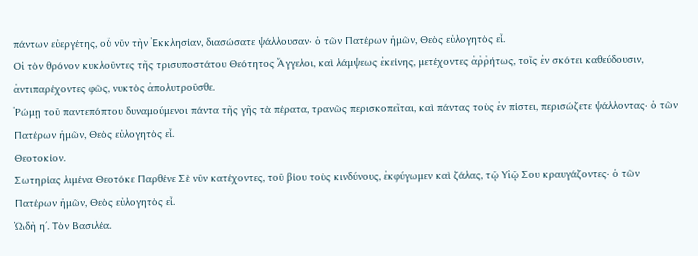πάντων εὐεργέτης, οὗ νῦν τὴν Ἐκκλησίαν, διασώσατε ψάλλουσαν· ὁ τῶν Πατέρων ἡμῶν, Θεὸς εὐλογητὸς εἶ.
Οἰ τὸν θρόνον κυκλοῦντες τῆς τρισυποστάτου Θεότητος Ἄγγελοι, καὶ λάμψεως ἐκείνης, μετέχοντες ἀῤῤήτως, τοῖς ἐν σκότει καθεύδουσιν, ἀντιπαρέχοντες φῶς, νυκτὸς ἀπολυτροῦσθε.
Ῥώμῃ τοῦ παντεπόπτου δυναμούμενοι πάντα τῆς γῆς τὰ πέρατα, τρανῶς περισκοπεῖται, καὶ πάντας τοὺς ἐν πίστει, περισώζετε ψάλλοντας· ὁ τῶν Πατέρων ἡμῶν, Θεὸς εὐλογητὸς εἶ.
Θεοτοκίον.
Σωτηρίας λιμένα Θεοτόκε Παρθένε Σὲ νῦν κατέχοντες, τοῦ βίου τοὺς κινδύνους, ἐκφύγωμεν καὶ ζάλας, τῷ Υἱῷ Σου κραυγάζοντες· ὁ τῶν Πατέρων ἡμῶν, Θεὸς εὐλογητὸς εἶ.
ᾨδὴ η΄. Τὸν Βασιλέα.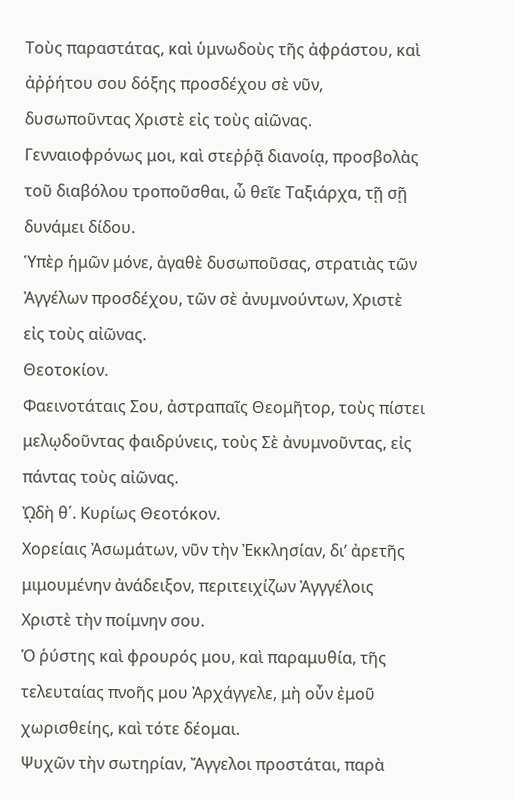Τοὺς παραστάτας, καὶ ὑμνωδοὺς τῆς ἀφράστου, καὶ ἀῤῥήτου σου δόξης προσδέχου σὲ νῦν, δυσωποῦντας Χριστὲ εἰς τοὺς αἰῶνας.
Γενναιοφρόνως μοι, καὶ στεῤῥᾷ διανοίᾳ, προσβολὰς τοῦ διαβόλου τροποῦσθαι, ὦ θεῖε Ταξιάρχα, τῇ σῇ δυνάμει δίδου.
Ὑπὲρ ἡμῶν μόνε, ἀγαθὲ δυσωποῦσας, στρατιὰς τῶν Ἀγγέλων προσδέχου, τῶν σὲ ἀνυμνούντων, Χριστὲ εἰς τοὺς αἰῶνας.
Θεοτοκίον.
Φαεινοτάταις Σου, ἀστραπαῖς Θεομῆτορ, τοὺς πίστει μελῳδοῦντας φαιδρύνεις, τοὺς Σὲ ἀνυμνοῦντας, εἰς πάντας τοὺς αἰῶνας.
ᾨδὴ θ΄. Κυρίως Θεοτόκον.
Χορείαις Ἀσωμάτων, νῦν τὴν Ἐκκλησίαν, δι’ ἀρετῆς μιμουμένην ἀνάδειξον, περιτειχίζων Ἀγγγέλοις Χριστὲ τὴν ποίμνην σου.
Ὁ ῥύστης καὶ φρουρός μου, καὶ παραμυθία, τῆς τελευταίας πνοῆς μου Ἀρχάγγελε, μὴ οὖν ἐμοῦ χωρισθείης, καὶ τότε δέομαι.
Ψυχῶν τὴν σωτηρίαν, Ἄγγελοι προστάται, παρὰ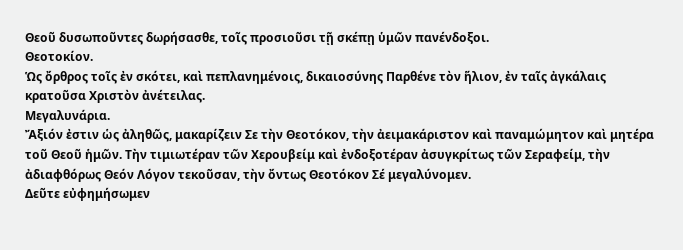Θεοῦ δυσωποῦντες δωρήσασθε, τοῖς προσιοῦσι τῇ σκέπῃ ὑμῶν πανένδοξοι.
Θεοτοκίον.
Ὡς ὄρθρος τοῖς ἐν σκότει, καὶ πεπλανημένοις, δικαιοσύνης Παρθένε τὸν ἥλιον, ἐν ταῖς ἀγκάλαις κρατοῦσα Χριστὸν ἀνέτειλας.
Μεγαλυνάρια.
Ἄξιόν ἐστιν ὡς ἀληθῶς, μακαρίζειν Σε τὴν Θεοτόκον, τὴν ἀειμακάριστον καὶ παναμώμητον καὶ μητέρα τοῦ Θεοῦ ἡμῶν. Τὴν τιμιωτέραν τῶν Χερουβείμ καὶ ἐνδοξοτέραν ἀσυγκρίτως τῶν Σεραφείμ, τὴν ἀδιαφθόρως Θεόν Λόγον τεκοῦσαν, τὴν ὄντως Θεοτόκον Σέ μεγαλύνομεν.
Δεῦτε εὐφημήσωμεν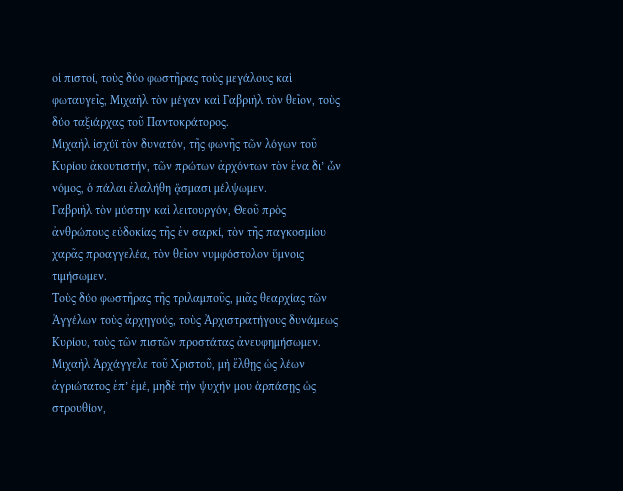οἱ πιστοί, τοὺς δύο φωστῆρας τοὺς μεγάλους καὶ φωταυγεῖς, Μιχαὴλ τὸν μέγαν καὶ Γαβριὴλ τὸν θεῖον, τοὺς δύο ταξιάρχας τοῦ Παντοκράτορος.
Μιχαὴλ ἰσχύϊ τὸν δυνατόν, τῆς φωνῆς τῶν λόγων τοῦ Κυρίου ἀκουτιστήν, τῶν πρώτων ἀρχόντων τὸν ἕνα δι’ ὧν νόμος, ὁ πάλαι ἐλαλήθη ᾄσμασι μέλψωμεν.
Γαβριὴλ τὸν μύστην καὶ λειτουργόν, Θεοῦ πρὸς ἀνθρώπους εὐδοκίας τῆς ἐν σαρκί, τὸν τῆς παγκοσμίου χαρᾶς προαγγελέα, τὸν θεῖον νυμφόστολον ὕμνοις τιμήσωμεν.
Τοὺς δύο φωστῆρας τῆς τριλαμποῦς, μιᾶς θεαρχίας τῶν Ἀγγέλων τοὺς ἀρχηγούς, τοὺς Ἀρχιστρατήγους δυνάμεως Κυρίου, τοὺς τῶν πιστῶν προστάτας ἀνευφημήσωμεν.
Μιχαὴλ Ἀρχάγγελε τοῦ Χριστοῦ, μὴ ἔλθῃς ὡς λέων ἀγριώτατος ἐπ’ ἐμέ, μηδὲ τὴν ψυχήν μου ἁρπάσῃς ὡς στρουθίον,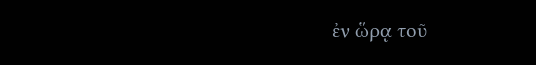ἐν ὥρᾳ τοῦ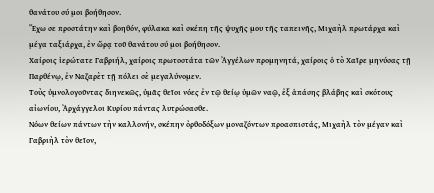θανάτου σύ μοι βοήθησον.
Ἔχω σε προστάτην καὶ βοηθόν, φύλακα καὶ σκέπη τῆς ψυχῆς μου τῆς ταπεινῆς, Μιχαὴλ πρωτάρχα καὶ μέγα ταξιάρχα, ἐν ὥρᾳ τοῦ θανάτου σύ μοι βοήθησον.
Χαίροις ἱερώτατε Γαβριήλ, χαίροις πρωτοστάτα τῶν Ἀγγέλων προμηνητά, χαίροις ὁ τὸ Χαῖρε μηνύσας τῇ Παρθένῳ, ἐν Ναζαρὲτ τῇ πόλει σὲ μεγαλύνομεν.
Τοὺς ὑμνολογοῦντας διηνεκῶς, ὑμᾶς θεῖοι νόες ἐν τῷ θείῳ ὑμῶν ναῷ, ἐξ ἁπάσης βλάβης καὶ σκότους αἰωνίου, Ἀρχάγγελοι Κυρίου πάντας λυτρώσασθε.
Νόων θείων πάντων τὴν καλλονήν, σκέπην ὀρθοδόξων μοναζόντων προασπιστάς, Μιχαὴλ τὸν μέγαν καὶ Γαβριὴλ τὸν θεῖον,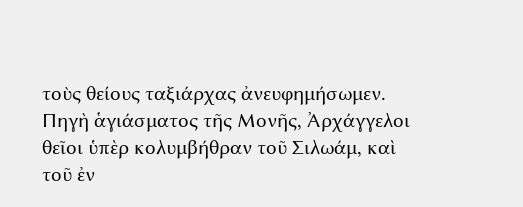τοὺς θείους ταξιάρχας ἀνευφημήσωμεν.
Πηγὴ ἁγιάσματος τῆς Μονῆς, Ἀρχάγγελοι θεῖοι ὑπὲρ κολυμβήθραν τοῦ Σιλωάμ, καὶ τοῦ ἐν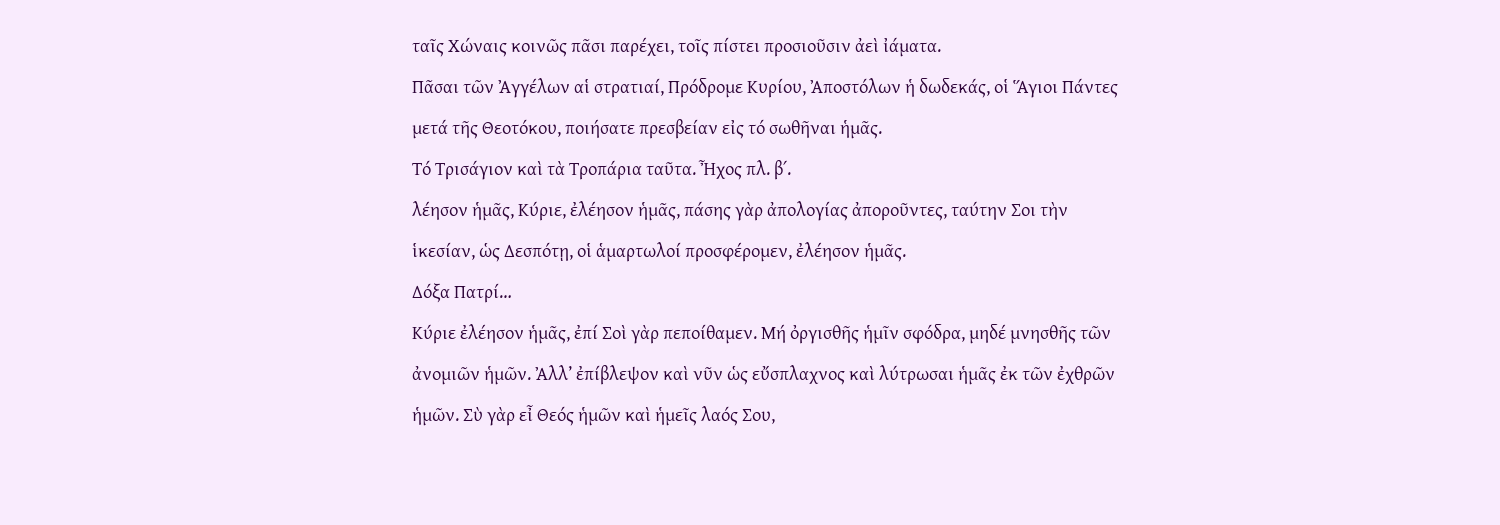ταῖς Χώναις κοινῶς πᾶσι παρέχει, τοῖς πίστει προσιοῦσιν ἀεὶ ἰάματα.
Πᾶσαι τῶν Ἀγγέλων αἱ στρατιαί, Πρόδρομε Κυρίου, Ἀποστόλων ἡ δωδεκάς, οἱ Ἅγιοι Πάντες μετά τῆς Θεοτόκου, ποιήσατε πρεσβείαν εἰς τό σωθῆναι ἡμᾶς.
Τό Τρισάγιον καὶ τὰ Τροπάρια ταῦτα. Ἦχος πλ. β΄.
λέησον ἡμᾶς, Κύριε, ἐλέησον ἡμᾶς, πάσης γὰρ ἀπολογίας ἀποροῦντες, ταύτην Σοι τὴν ἱκεσίαν, ὡς Δεσπότῃ, οἱ ἁμαρτωλοί προσφέρομεν, ἐλέησον ἡμᾶς.
Δόξα Πατρί…
Κύριε ἐλέησον ἡμᾶς, ἐπί Σοὶ γὰρ πεποίθαμεν. Μή ὀργισθῆς ἡμῖν σφόδρα, μηδέ μνησθῆς τῶν ἀνομιῶν ἡμῶν. Ἀλλ’ ἐπίβλεψον καὶ νῦν ὡς εὔσπλαχνος καὶ λύτρωσαι ἡμᾶς ἐκ τῶν ἐχθρῶν ἡμῶν. Σὺ γὰρ εἶ Θεός ἡμῶν καὶ ἡμεῖς λαός Σου,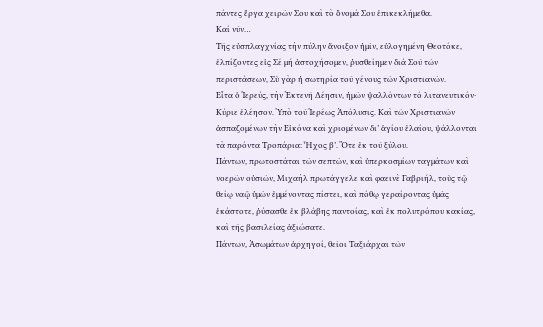πάντες ἔργα χειρῶν Σου καὶ τὸ ὄνομά Σου ἐπικεκλήμεθα.
Καί νῦν…
Τῆς εὐσπλαγχνίας τὴν πύλην ἄνοιξον ἡμῖν, εὐλογημένη Θεοτόκε, ἐλπίζοντες εἰς Σέ μή ἀστοχήσομεν, ῥυσθείημεν διά Σοῦ τῶν περιστάσεων, Σὺ γὰρ ἡ σωτηρία τοῦ γένους τῶν Χριστιανῶν.
Εἶτα ὁ Ἱερεύς, τὴν Ἐκτενῆ Δέησιν, ἡμῶν ψαλλόντων τό λιτανευτικόν· Κύριε ἐλέησον. Ὑπὸ τοῦ Ἱερέως Ἀπόλυσις. Καὶ τῶν Χριστιανῶν ἀσπαζομένων τὴν Εἰκόνα καὶ χριομένων δι’ ἁγίου ἐλαίου, ψάλλονται τὰ παρόντα Τροπάρια: Ἦχος β’. Ὅτε ἐκ τοῦ ξύλου.
Πάντων, πρωτοστάται τῶν σεπτῶν, καὶ ὑπερκοσμίων ταγμάτων καὶ νοερῶν οὐσιῶν, Μιχαὴλ πρωτάγγελε καὶ φαεινὲ Γαβριήλ, τοὺς τῷ θείῳ ναῷ ὑμῶν ἐμμένοντας πίστει, καὶ πόθῳ γεραίροντας ὑμᾶς ἑκάστοτε, ῥύσασθε ἐκ βλάβης παντοίας, καὶ ἐκ πολυτρόπου κακίας, καὶ τῆς βασιλείας ἀξιώσατε.
Πάντων, Ἀσωμάτων ἀρχηγοί, θεῖοι Ταξιάρχαι τῶν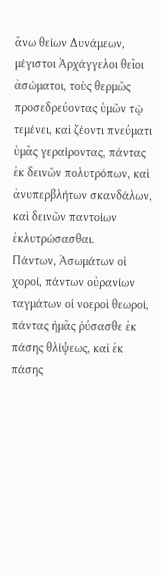ἄνω θείων Δυνάμεων, μέγιστοι Ἀρχάγγελοι θεῖοι ἀσώματοι, τοὺς θερμῶς προσεδρεύοντας ὑμῶν τῷ τεμένει, καὶ ζέοντι πνεύματι ὑμᾶς γεραίροντας, πάντας ἐκ δεινῶν πολυτρόπων, καὶ ἀνυπερβλήτων σκανδάλων, καὶ δεινῶν παντοίων ἐκλυτρώσασθαι.
Πάντων, Ἀσωμάτων οἱ χοροί, πάντων οὐρανίων ταγμάτων οἱ νοεροὶ θεωροί, πάντας ἡμᾶς ῥύσασθε ἐκ πάσης θλίψεως, καὶ ἐκ πάσης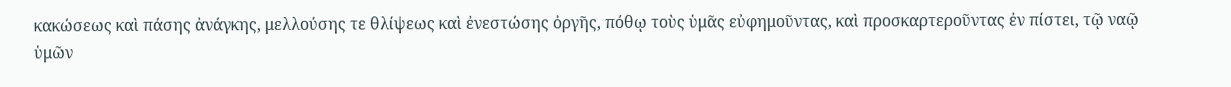κακώσεως καὶ πάσης ἀνάγκης, μελλούσης τε θλίψεως καὶ ἐνεστώσης ὀργῆς, πόθῳ τοὺς ὑμᾶς εὐφημοῦντας, καὶ προσκαρτεροῦντας ἐν πίστει, τῷ ναῷ ὑμῶν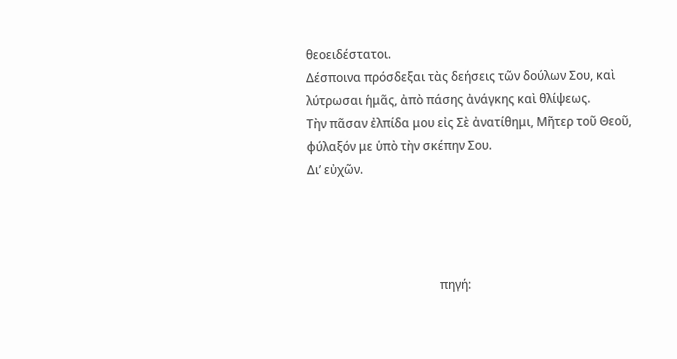θεοειδέστατοι.
Δέσποινα πρόσδεξαι τὰς δεήσεις τῶν δούλων Σου, καὶ λύτρωσαι ἡμᾶς, ἀπὸ πάσης ἀνάγκης καὶ θλίψεως.
Τὴν πᾶσαν ἐλπίδα μου εἰς Σὲ ἀνατίθημι, Μῆτερ τοῦ Θεοῦ, φύλαξόν με ὑπὸ τὴν σκέπην Σου.
Δι’ εὐχῶν.




                                            πηγή: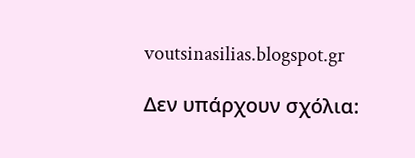voutsinasilias.blogspot.gr

Δεν υπάρχουν σχόλια: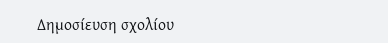Δημοσίευση σχολίου